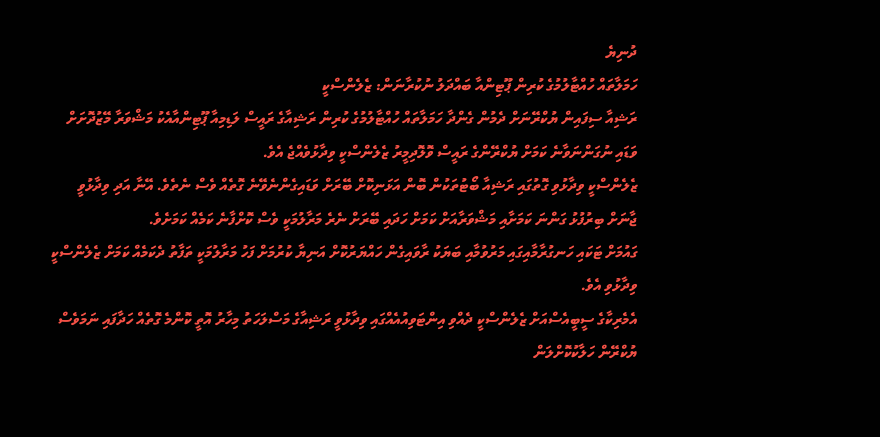ދުނިޔެ
ހަމަލާތައް ހުއްޓާލުމުގެ ކުރިން ޕޫޓިންއާ ބައްދަލު ނުކުރާނަން: ޒެލެންސްކީ
ރަޝިއާ ސިފައިން ޔުކްރޭނަށް ދެމުން ގެންދާ ހަމަލާތައް ހުއްޓާލުމުގެ ކުރިން ރަޝިއާގެ ރައީސް ލަޑިމިއާ ޕޫޓިންއާއެކު މަޝްވަރާ މޭޒުދޮށަށް ވަޑައި ނުގަންނަވާނެ ކަމަށް ޔުކްރޭންގެ ރައީސް ވޮލޮދިމީރު ޒެލެންސްކީ ވިދާޅުވެއްޖެ އެވެ.
ޒެލެންސްކީ ވިދާޅުވި ގޮތުގައި ރަޝިއާ ބޯޓުތަކުން ބޮން އަޅަނިކޮށް ބޭރަށް ވަޑައިގެންނެވޭނެ ގޮތެއް ވެސް ނެތެވެ. އޭނާ އަދި ވިދާޅުވީ ޖާނަށް ބިރުފުޅު ގަންނަ ކަމަށާއި މަޝްވަރާއަށް ކަމަށް ހަދައި ބޭރަށް ނެރެ މަރާލުމަކީ ވެސް ކޮށްފާނެ ކަމެއް ކަމަށެވެ.
ގައުމަށް ޓަކައި ހަނގުރާމާއިގައި މަރުވުމާއި ބަޔަކު ރާވައިގެން ހައްޔަރުކޮށް އަނިޔާ ކުރުމަށް ފަހު މަރާލުމަކީ ތަފާތު ދެކަމެއް ކަމަށް ޒެލެންސްކީ ވިދާޅުވި އެވެ.
އެމެރިކާގެ ސީބީއެސްއަށް ޒެލެންސްކީ ދެއްވި އިންޓަވިއުއެއްގައި ވިދާޅުވީ ރަޝިއާގެ މަސްލަހަތު މިހާރު އޮތީ ކޮންމެ ގޮތެއް ހަދާފައި ނަމަވެސް ޔުކްރޭން ހަލާކުކޮށްލަން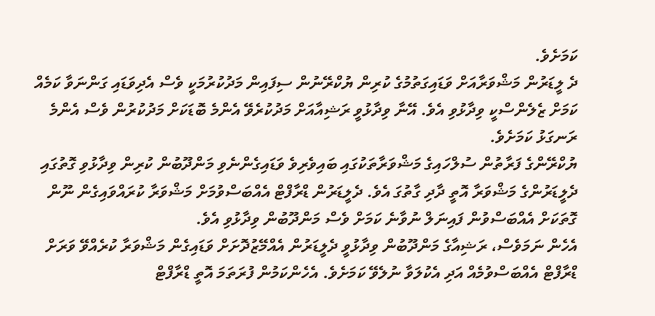ކަމަށެވެ.
ދެ ލީޑަރުން މަޝްވަރާއަށް ވަޑައިގަތުމުގެ ކުރިން ޔުކްރޭނުން ސިފައިން މަދުކުރުމަކީ ވެސް އެދިވަޑައި ގަންނަވާ ކަމެއް ކަމަށް ޒެލެންސްކީ ވިދާޅުވި އެވެ. އޭނާ ވިދާޅުވީ ރަޝިއާއަށް މަދުކުރެވޭ އެންމެ ބޮޑަކަށް މަދުކުރުން ވެސް އެންމެ ރަނގަޅު ކަމަށެވެ.
ޔުކްރޭންގެ ފަރާތުން ސުލްހައިގެ މަޝްވަރާތަކުގައި ބައިވެރިވެ ވަޑައިގެންނެވި މަންދޫބުން ކުރިން ވިދާޅުވި ގޮތުގައި ދެލީޑަރުންގެ މަޝްވަރާ އޮތީ ދާދި ގާތުގަ އެވެ. ދެލީޑަރުން ޑްރާފްޓް އެއްބަސްވުމަށް މަޝްވަރާ ކުރައްވައިގެން ނޫން ގޮތަކަށް އެއްބަސްވުން ފައިނަލް ނުވާނެ ކަމަށް ވެސް މަންދޫބުން ވިދާޅުވި އެވެ.
އެހެން ނަމަވެސް، ރަޝިއާގެ މަންދޫބުން ވިދާޅުވީ ދެލީޑަރުން އެއްމޭޒުދޮށަށް ވަޑައިގެން މަޝްވަރާ ކުރެއްވޭ ވަރަށް ޑްރާފްޓް އެއްބަސްވުމެއް އަދި އެކުލަވާ ނުލެވޭ ކަމަށެވެ. އެހެންކަމުން ފުރަތަމަ އޮތީ ޑްރާފްޓް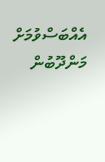އެއްބަސްވުމަށް މަންދޫބުން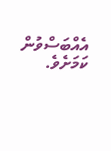އެއްބަސްވުން ކަމަށެވެ.